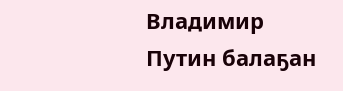Владимир Путин балаҕан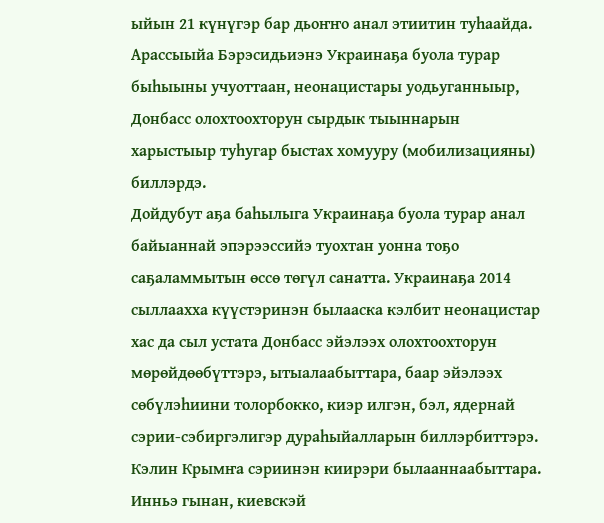ыйын 21 күнүгэр бар дьоҥҥо анал этиитин туһаайда. Арассыыйа Бэрэсидьиэнэ Украинаҕа буола турар быһыыны учуоттаан, неонацистары уодьуганныыр, Донбасс олохтоохторун сырдык тыыннарын харыстыыр туһугар быстах хомууру (мобилизацияны) биллэрдэ.
Дойдубут аҕа баһылыга Украинаҕа буола турар анал байыаннай эпэрээссийэ туохтан уонна тоҕо саҕаламмытын өссө төгүл санатта. Украинаҕа 2014 сыллаахха күүстэринэн былааска кэлбит неонацистар хас да сыл устата Донбасс эйэлээх олохтоохторун мөрөйдөөбүттэрэ, ытыалаабыттара, баар эйэлээх сөбүлэһиини толорбокко, киэр илгэн, бэл, ядернай сэрии-сэбиргэлигэр дураһыйалларын биллэрбиттэрэ. Кэлин Крымҥа сэриинэн киирэри былааннаабыттара. Инньэ гынан, киевскэй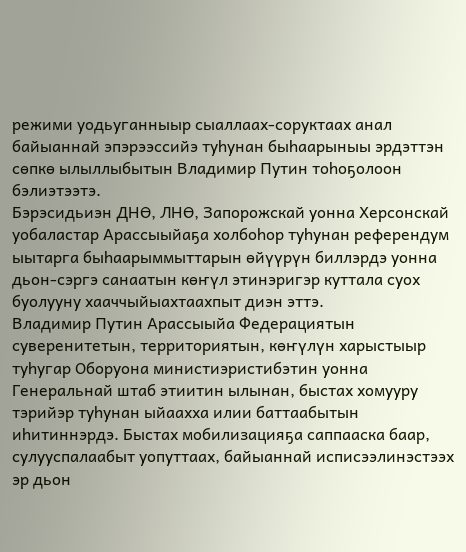режими уодьуганныыр сыаллаах-соруктаах анал байыаннай эпэрээссийэ туһунан быһаарыныы эрдэттэн сөпкө ылыллыбытын Владимир Путин тоһоҕолоон бэлиэтээтэ.
Бэрэсидьиэн ДНӨ, ЛНӨ, Запорожскай уонна Херсонскай уобаластар Арассыыйаҕа холбоһор туһунан референдум ыытарга быһаарыммыттарын өйүүрүн биллэрдэ уонна дьон-сэргэ санаатын көҥүл этинэригэр куттала суох буолууну хааччыйыахтаахпыт диэн эттэ.
Владимир Путин Арассыыйа Федерациятын суверенитетын, территориятын, көҥүлүн харыстыыр туһугар Оборуона министиэристибэтин уонна Генеральнай штаб этиитин ылынан, быстах хомууру тэрийэр туһунан ыйаахха илии баттаабытын иһитиннэрдэ. Быстах мобилизацияҕа саппааска баар, сулууспалаабыт уопуттаах, байыаннай исписээлинэстээх эр дьон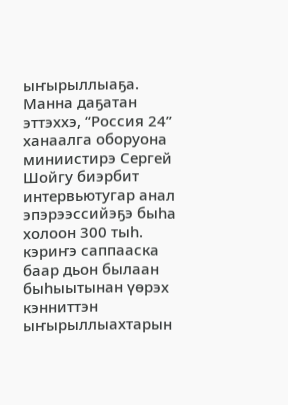ыҥырыллыаҕа.
Манна даҕатан эттэххэ, “Россия 24” ханаалга оборуона миниистирэ Сергей Шойгу биэрбит интервьютугар анал эпэрээссийэҕэ быһа холоон 300 тыһ. кэриҥэ саппааска баар дьон былаан быһыытынан үөрэх кэнниттэн ыҥырыллыахтарын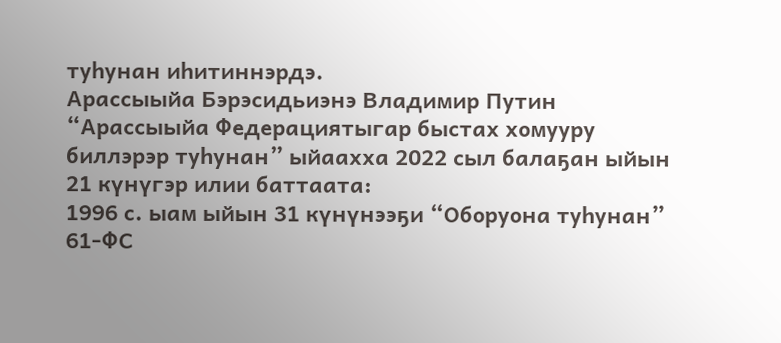туһунан иһитиннэрдэ.
Арассыыйа Бэрэсидьиэнэ Владимир Путин “Арассыыйа Федерациятыгар быстах хомууру биллэрэр туһунан” ыйаахха 2022 сыл балаҕан ыйын 21 күнүгэр илии баттаата:
1996 с. ыам ыйын 31 күнүнээҕи “Оборуона туһунан” 61-ФС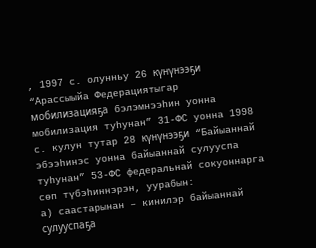, 1997 с. олунньу 26 күнүнээҕи “Арассыыйа Федерациятыгар мобилизацияҕа бэлэмнээһин уонна мобилизация туһунан” 31-ФС уонна 1998 с. кулун тутар 28 күнүнээҕи “Байыаннай эбээһинэс уонна байыаннай сулууспа туһунан” 53-ФС федеральнай сокуоннарга сөп түбэһиннэрэн, уурабын:
а) саастарынан – кинилэр байыаннай сулууспаҕа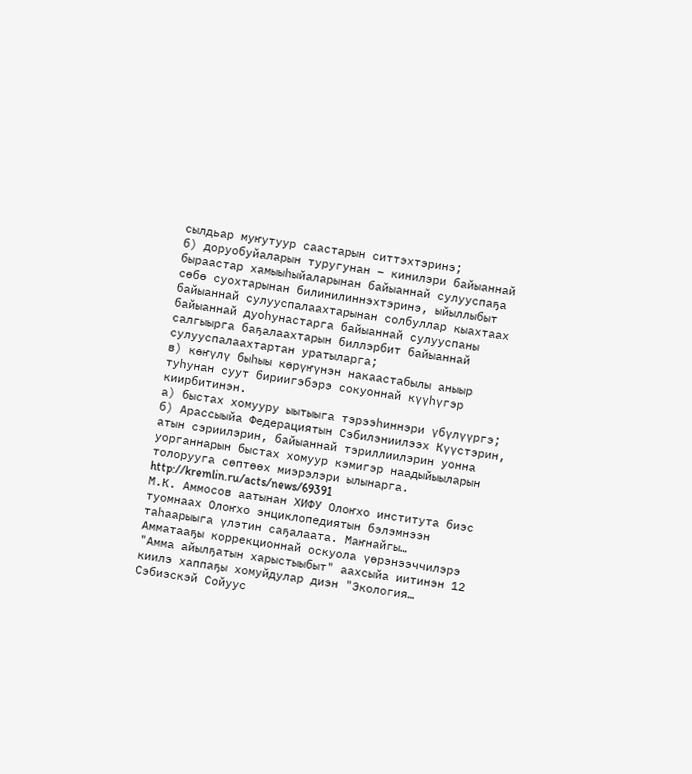сылдьар муҥутуур саастарын ситтэхтэринэ;
б) доруобуйаларын туругунан – кинилэри байыаннай быраастар хамыыһыйаларынан байыаннай сулууспаҕа сөбө суохтарынан билинилиннэхтэринэ, ыйыллыбыт байыаннай сулууспалаахтарынан солбуллар кыахтаах байыаннай дуоһунастарга байыаннай сулууспаны салгыырга баҕалаахтарын биллэрбит байыаннай сулууспалаахтартан уратыларга;
в) көҥүлү быһыы көрүҥүнэн накаастабылы аныыр туһунан суут бириигэбэрэ сокуоннай күүһүгэр киирбитинэн.
а) быстах хомууру ыытыыга тэрээһиннэри үбүлүүргэ;
б) Арассыыйа Федерациятын Сэбилэниилээх Күүстэрин, атын сэриилэрин, байыаннай тэриллиилэрин уонна уорганнарын быстах хомуур кэмигэр наадыйыыларын толорууга сөптөөх миэрэлэри ылынарга.
http://kremlin.ru/acts/news/69391
М.К. Аммосов аатынан ХИФУ Олоҥхо института биэс туомнаах Олоҥхо энциклопедиятын бэлэмнээн таһаарыыга үлэтин саҕалаата. Маҥнайгы…
Амматааҕы коррекционнай оскуола үөрэнээччилэрэ "Амма айылҕатын харыстыыбыт" аахсыйа иитинэн 12 киилэ хаппаҕы хомуйдулар диэн "Экология…
Сэбиэскэй Сойуус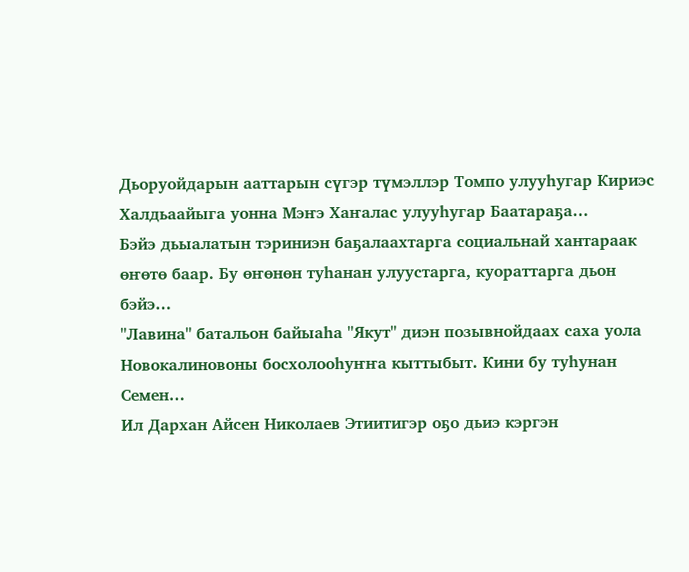Дьоруойдарын ааттарын сүгэр түмэллэр Томпо улууһугар Кириэс Халдьаайыга уонна Мэҥэ Хаҥалас улууһугар Баатараҕа…
Бэйэ дьыалатын тэриниэн баҕалаахтарга социальнай хантараак өҥөтө баар. Бу өҥөнөн туһанан улуустарга, куораттарга дьон бэйэ…
"Лавина" батальон байыаһа "Якут" диэн позывнойдаах саха уола Новокалиновоны босхолооһуҥҥа кыттыбыт. Кини бу туһунан Семен…
Ил Дархан Айсен Николаев Этиитигэр оҕо дьиэ кэргэн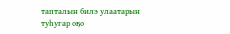тапталын билэ улаатарын туһугар оҕо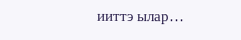ииттэ ылар…